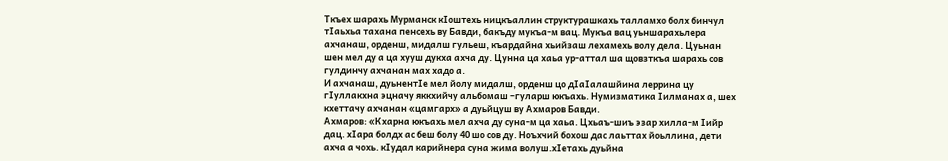Ткъех шарахь Мурманск кIоштехь ницкъаллин структурашкахь талламхо болх бинчул тIаьхьа тахана пенсехь ву Бавди, бакъду мукъа-м вац. Мукъа вац уьншарахьлера ахчанаш, орденш, мидалш гульеш, къардайна хьийзаш лехамехь волу дела. Цуьнан шен мел ду а ца хууш дукха ахча ду. Цунна ца хаьа ур-аттал ша щовзткъа шарахь сов гулдинчу ахчанан мах хадо а.
И ахчанаш, дуьнентIе мел йолу мидалш, орденш цо дIаIалашйина леррина цу гIуллакхна эцначу яккхийчу альбомаш –гуларш юкъахь. Нумизматика Iилманах а, шех кхеттачу ахчанан «цамгарх» а дуьйцуш ву Ахмаров Бавди.
Ахмаров: «Кхарна юкъахь мел ахча ду суна-м ца хаьа. Цхьаъ-шиъ эзар хилла-м Iийр дац. хIара болдх ас беш болу 40 шо сов ду. Ноъхчий бохош дас лаьттах йоьллина, дети ахча а чохь. кIудал карийнера суна жима волуш.хIетахь дуьйна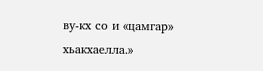ву-кх со и «цамгар» хьакхаелла.»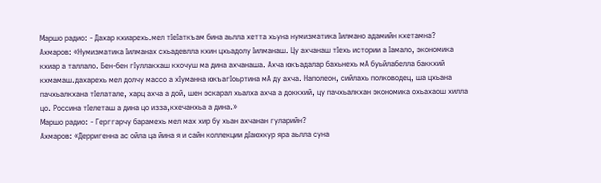Маршо радио: - Дахар кхиарехь.мел тIеIаткъам бина аьлла хетта хьуна нумизматика Iилмано адамийн кхетамна?
Ахмаров: «Нумизматика Iилманах схьадевлла кхин цхьадолу Iилманаш. Цу ахчанаш тIехь истории а Iамало, экономика кхиар а таллало. Бен-бен гIуллакхаш кхочуш ма дина ахчанаша. Ахча юкъадалар бахьнехь мА буьйлабелла баккхий кхмамаш.дахарехь мел долчу массо а хIуманна юкъагIоьртина мА ду ахча. Наполеон, сийлахь полководец, ша цхьана пачхьалкхана тIелатале, харц ахча а дой, шен эскарал хьалха ахча а доккхий, цу пачхьалкхан экономика охьахаош хилла цо. Россина тIелеташ а дина цо изза,кхечанхьа а дина.»
Маршо радио: - Герггарчу барамехь мел мах хир бу хьан ахчанан гуларийн?
Ахмаров: «Дерригенна ас ойла ца йина я и сайн коллекции дIаюхкур яра аьлла суна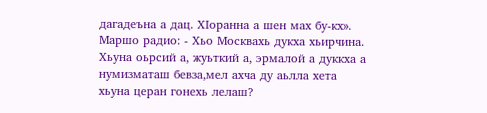дагадеъна а дац. ХIоранна а шен мах бу-кх».
Маршо радио: - Хьо Москвахь дукха хьирчина. Хьуна оьрсий а, жуьткий а, эрмалой а дуккха а нумизматаш бевза,мел ахча ду аьлла хета хьуна церан гонехь лелаш?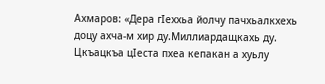Ахмаров: «Дера гIеххьа йолчу пачхьалкхехь доцу ахча-м хир ду.Миллиардащкахь ду. Цкъацкъа цIеста пхеа кепакан а хуьлу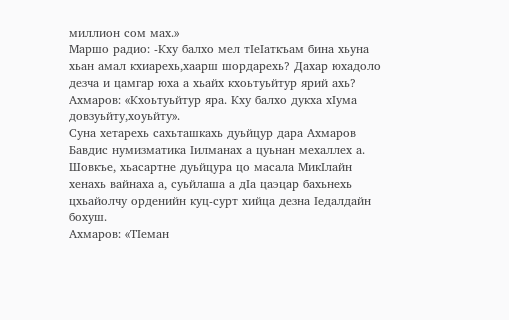миллион сом мах.»
Маршо радио: -Кху балхо мел тIеIаткъам бина хьуна хьан амал кхиарехь,хаарш шордарехь? Дахар юхадоло дезча и цамгар юха а хьайх кхоьтуьйтур ярий ахь?
Ахмаров: «Кхоьтуьйтур яра. Кху балхо дукха хIума довзуьйту,хоуьйту».
Суна хетарехь сахьташкахь дуьйцур дара Ахмаров Бавдис нумизматика Iилманах а цуьнан мехаллех а. Шовкъе, хьасартне дуьйцура цо масала МикIлайн хенахь вайнаха а, суьйлаша а дIа цаэцар бахьнехь цхьайолчу орденийн куц-сурт хийца дезна Iедалдайн бохуш.
Ахмаров: «ТIеман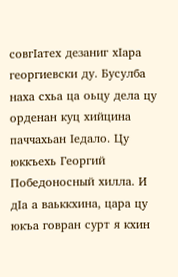совгIатех дезаниг хIара георгиевски ду. Бусулба наха схьа ца оьцу дела цу орденан куц хийцина паччахьан Iедало. Цу юккъехь Георгий Победоносный хилла. И дIа а ваьккхина, цара цу юкъа говран сурт я кхин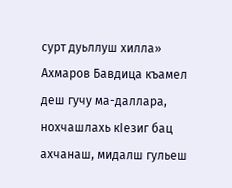сурт дуьллуш хилла»
Ахмаров Бавдица къамел деш гучу ма-даллара, нохчашлахь кIезиг бац ахчанаш, мидалш гульеш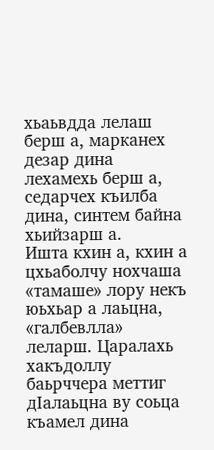хьаьвдда лелаш берш а, марканех дезар дина лехамехь берш а, седарчех къилба дина, синтем байна хьийзарш а.
Ишта кхин а, кхин а цхьаболчу нохчаша «тамаше» лору некъ юьхьар а лаьцна, «галбевлла» леларш. Царалахь хакъдоллу баьрччера меттиг дIалаьцна ву соьца къамел дина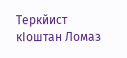Теркйист кIоштан Ломаз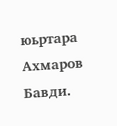юьртара Ахмаров Бавди.